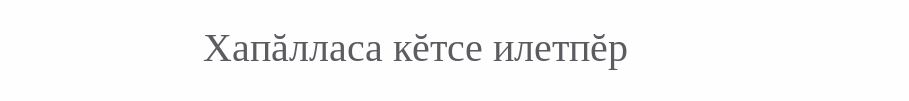Хапăлласа кĕтсе илетпĕр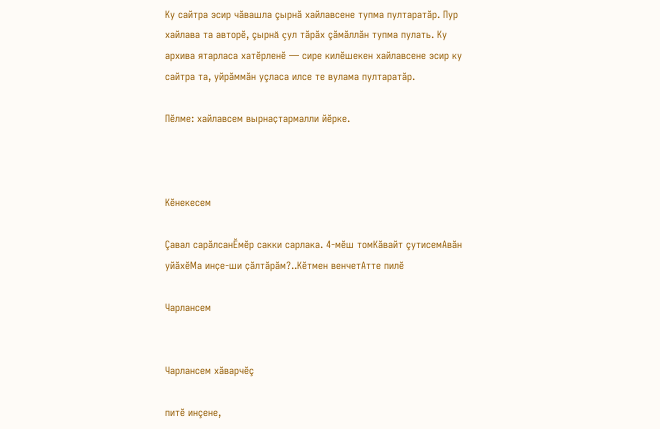Ку сайтра эсир чăвашла çырнă хайлавсене тупма пултаратăр. Пур хайлава та авторĕ, çырнă çул тăрăх çăмăллăн тупма пулать. Ку архива ятарласа хатĕрленĕ — сире килĕшекен хайлавсене эсир ку сайтра та, уйрăммăн уçласа илсе те вулама пултаратăр.

Пӗлме: хайлавсем вырнаҫтармалли йӗрке.



Кĕнекесем

Çавал сарăлсанĔмĕр сакки сарлака. 4-мĕш томКăвайт çутисемАвăн уйăхĕМа инҫе-ши ҫӑлтӑрӑм?..Кĕтмен венчетАтте пилĕ

Чарлансем


Чарлансем хăварчĕç

питĕ инçене,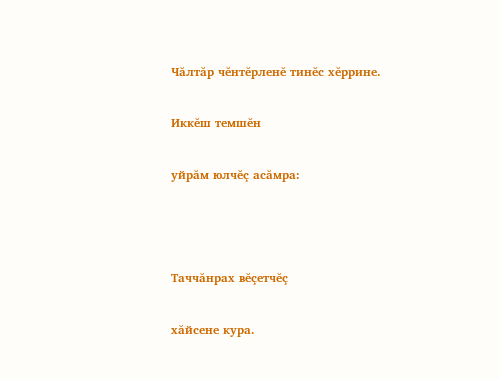Чăлтăр чĕнтĕрленĕ тинĕс хĕррине.

Иккĕш темшĕн

уйрăм юлчĕç асăмра:



Таччăнрах вĕçетчĕç

хăйсене кура.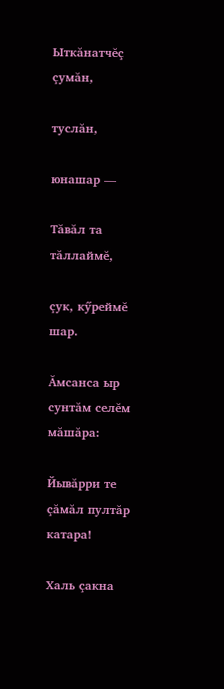Ыткăнатчĕç çумăн,

туслăн,

юнашар —

Тăвăл та тăллаймĕ,

çук, кӳреймĕ шар.

Ăмсанса ыр сунтăм селĕм мăшăра:

Йывăрри те çăмăл пултăр катара!

Халь çакна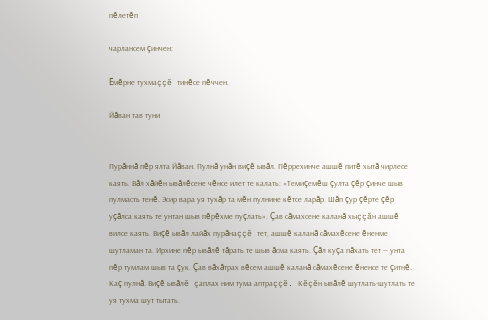пĕлетĕп

чарлансем çинчен:

Ĕмĕрне тухмаççĕ тинĕсе пĕччен.

Йăван тав туни


Пурăннă пĕр ялта Йăван. Пулнă унăн виçĕ ывăл. Пĕррехинче ашшĕ питĕ хытă чирлесе каять. Вăл хăйĕн ывăлĕсене чĕнсе илет те калать: «Темиçемĕш çулта çĕр çинче шыв пулмасть тенĕ. Эсир вара уя тухăр та мĕн пулнине кĕтсе ларăр. Шăп çур çĕрте çĕр уçăлса каять те унтан шыв пĕрĕхме пуçлать». Çав сăмахсене каланă хыççăн ашшĕ вилсе каять. Виçĕ ывăл лайăх пурăнаççĕ тет, ашшĕ каланă сăмахĕсене ĕненме шутламан та. Ирхине пĕр ывăлĕ тăрать те шыв ăсма каять. Çăл куçа пăхать тет — унта пĕр тумлам шыв та çук. Çав вăхăтрах вĕсем ашшĕ каланă сăмахĕсене ĕненсе те çитнĕ. Каç пулнă. Виçĕ ывăлĕ çаплах ним тума аптраççĕ. Кĕçĕн ывăлĕ шутлать-шутлать те уя тухма шут тытать.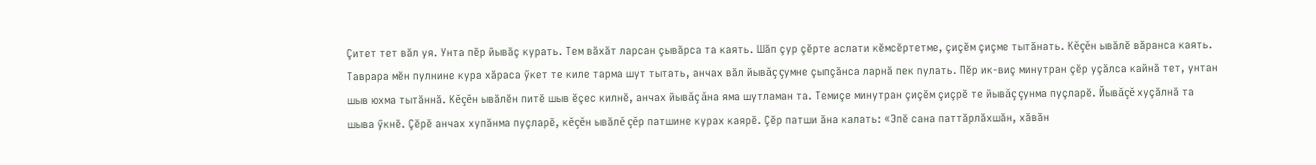Çитет тет вăл уя. Унта пĕр йывăç курать. Тем вăхăт ларсан çывăрса та каять. Шăп çур çĕрте аслати кĕмсĕртетме, çиçĕм çиçме тытăнать. Кĕçĕн ывăлĕ вăранса каять. Таврара мĕн пулнине кура хăраса ӳкет те киле тарма шут тытать, анчах вăл йывăç çумне çыпçăнса ларнă пек пулать. Пĕр ик-виç минутран çĕр уçăлса кайнă тет, унтан шыв юхма тытăннă. Кĕçĕн ывăлĕн питĕ шыв ĕçес килнĕ, анчах йывăç ăна яма шутламан та. Темиçе минутран çиçĕм çиçрĕ те йывăç çунма пуçларĕ. Йывăçĕ хуçăлнă та шыва ӳкнĕ. Çĕрĕ анчах хупăнма пуçларĕ, кĕçĕн ывăлĕ çĕр патшине курах каярĕ. Çĕр патши ăна калать: «Эпĕ сана паттăрлăхшăн, хăвăн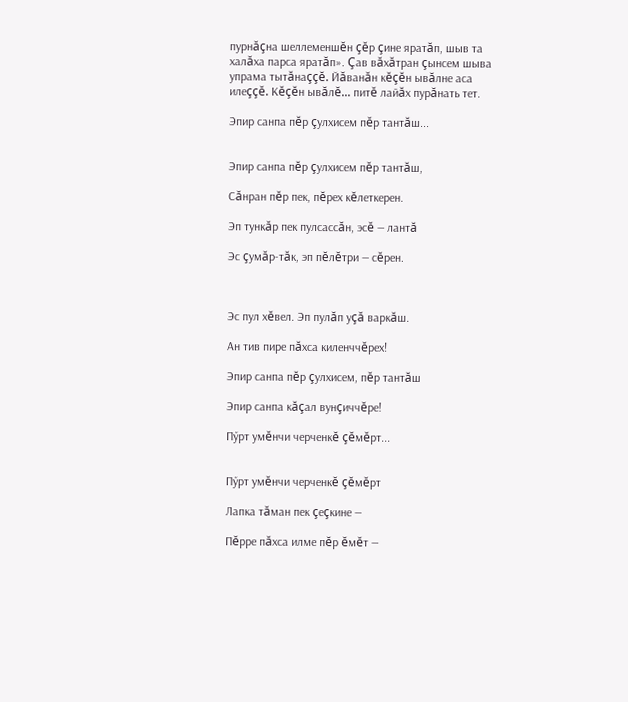пурнăçна шеллеменшĕн çĕр çине яратăп, шыв та халăха парса яратăп». Çав вăхăтран çынсем шыва упрама тытăнаççĕ. Йăванăн кĕçĕн ывăлне аса илеççĕ. Кĕçĕн ывăлĕ... питĕ лайăх пурăнать тет.

Эпир санпа пĕр çулхисем пĕр тантăш...


Эпир санпа пĕр çулхисем пĕр тантăш,

Сăнран пĕр пек, пĕрех кĕлеткерен.

Эп тункăр пек пулсассăн, эсĕ — лантă

Эс çумăр-тăк, эп пĕлĕтри — сĕрен.



Эс пул хĕвел. Эп пулăп уçă варкăш.

Ан тив пире пăхса киленччĕрех!

Эпир санпа пĕр çулхисем, пĕр тантăш

Эпир санпа кăçал вунçиччĕре!

Пӳрт умĕнчи черченкĕ çĕмĕрт...


Пӳрт умĕнчи черченкĕ çĕмĕрт

Лапка тăман пек çеçкине —

Пĕрре пăхса илме пĕр ĕмĕт —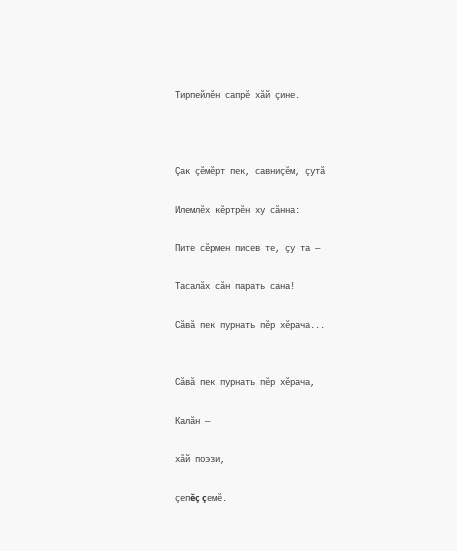Тирпейлĕн сапрĕ хăй çине.



Çак çĕмĕрт пек, савниçĕм, çутă

Илемлĕх кĕртрĕн ху сăнна:

Пите сĕрмен писев те, çу та —

Тасалăх сăн парать сана!

Сăвă пек пурнать пĕр хĕрача...


Сăвă пек пурнать пĕр хĕрача,

Калăн —

хăй поэзи,

çепĕç çемĕ.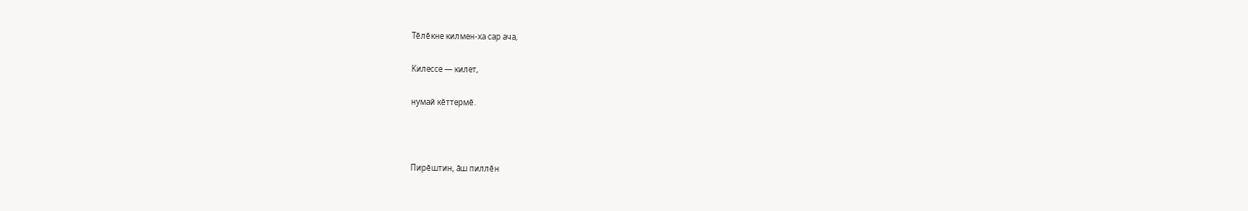Тĕлĕкне килмен-ха сар ача,

Килессе — килет,

нумай кĕттермĕ.



Пирĕштин, ăш пиллĕн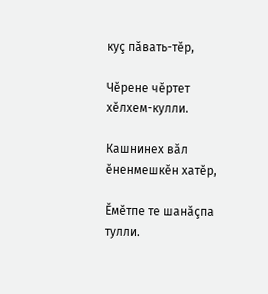куç пăвать-тĕр,

Чĕрене чĕртет хĕлхем-кулли.

Кашнинех вăл ĕненмешкĕн хатĕр,

Ĕмĕтпе те шанăçпа тулли.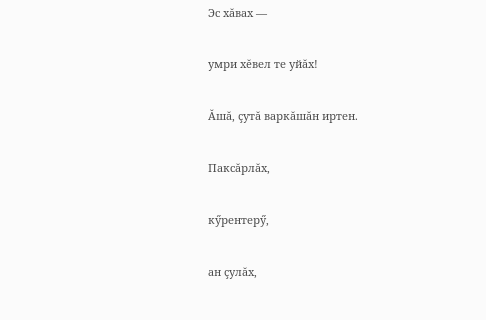Эс хăвах —

умри хĕвел те уйăх!

Ăшă, çутă варкăшăн иртен.

Паксăрлăх,

кӳрентерӳ,

ан çулăх,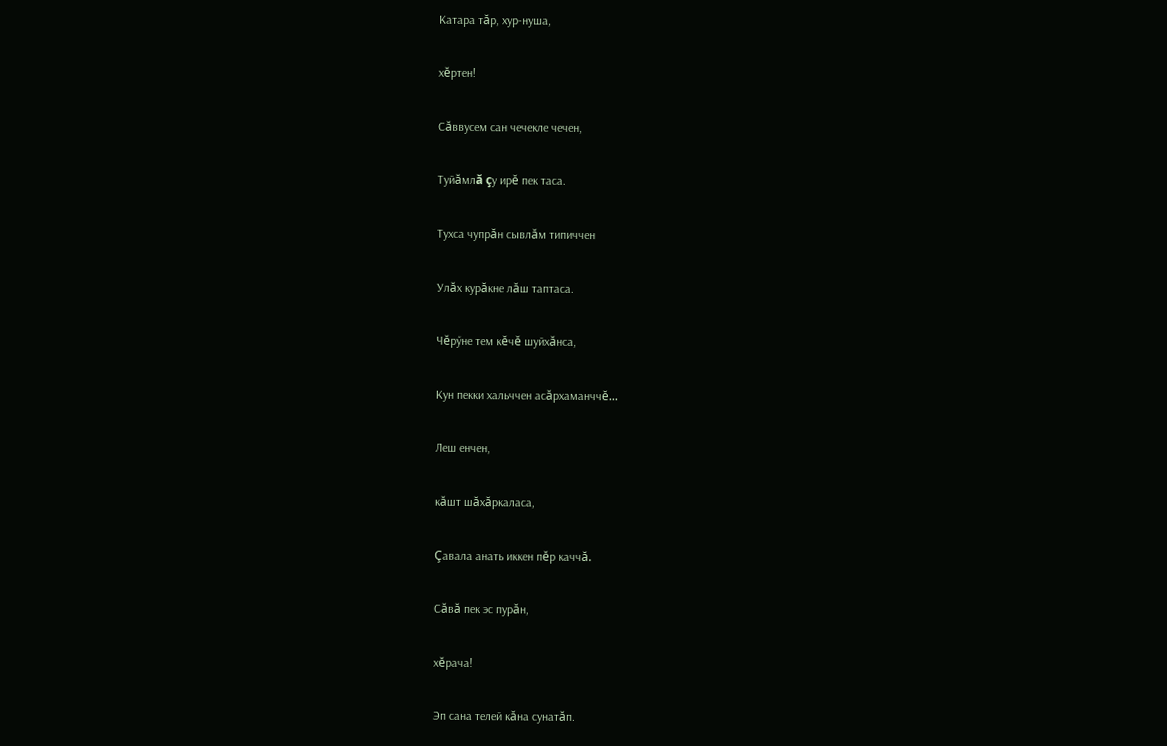Катара тăр, хур-нуша,

хĕртен!

Сăввусем сан чечекле чечен,

Туйăмлă çу ирĕ пек таса.

Тухса чупрăн сывлăм типиччен

Улăх курăкне лăш таптаса.

Чĕрӳне тем кĕчĕ шуйхăнса,

Кун пекки хальччен асăрхаманччĕ...

Леш енчен,

кăшт шăхăркаласа,

Çавала анать иккен пĕр каччă.

Сăвă пек эс пурăн,

хĕрача!

Эп сана телей кăна сунатăп.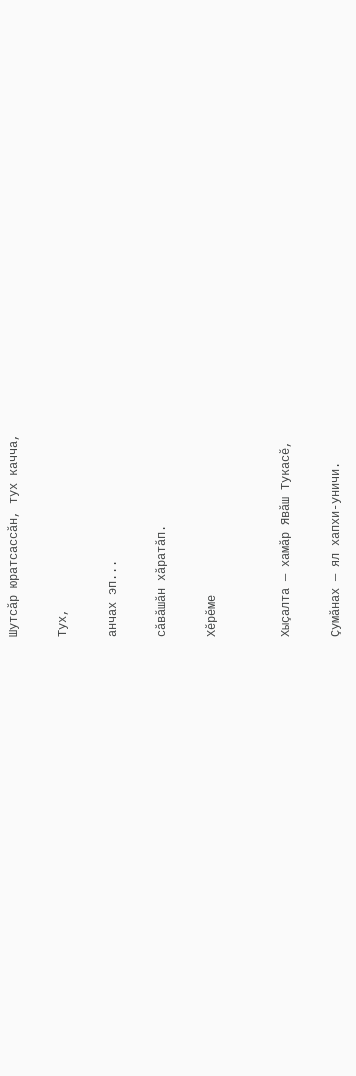Шутсăр юратсассăн, тух качча,

Тух,

анчах эп...

сăвăшăн хăратăп.

Хĕрĕме


Хыçалта — хамăр Явăш Тукасĕ,

Çумăнах — ял хапхи-уничи.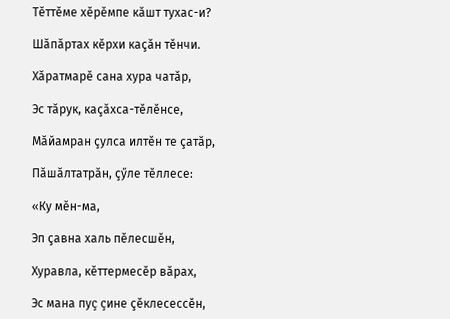Тĕттĕме хĕрĕмпе кăшт тухас-и?

Шăпăртах кĕрхи каçăн тĕнчи.

Хăратмарĕ сана хура чатăр,

Эс тăрук, каçăхса-тĕлĕнсе,

Мăйамран çулса илтĕн те çатăр,

Пăшăлтатрăн, çӳле тĕллесе:

«Ку мĕн-ма,

Эп çавна халь пĕлесшĕн,

Хуравла, кĕттермесĕр вăрах,

Эс мана пуç çине çĕклесессĕн,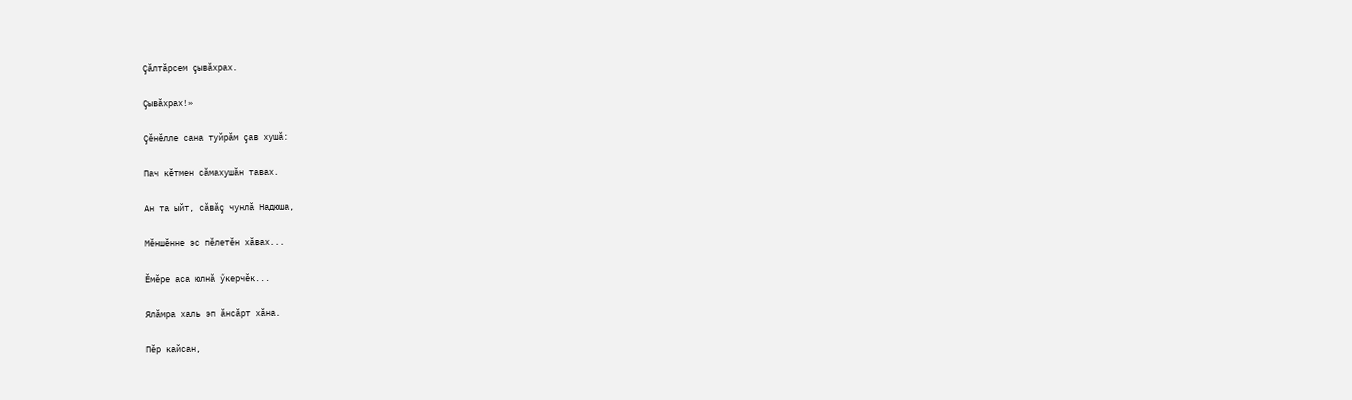Çăлтăрсем çывăхрах.

Çывăхрах!»

Çĕнĕлле сана туйрăм çав хушă:

Пач кĕтмен сăмахушăн тавах.

Ан та ыйт, сăвăç чунлă Надюша,

Мĕншĕнне эс пĕлетĕн хăвах...

Ĕмĕре аса юлнă ӳкерчĕк...

Ялăмра халь эп ăнсăрт хăна.

Пĕр кайсан,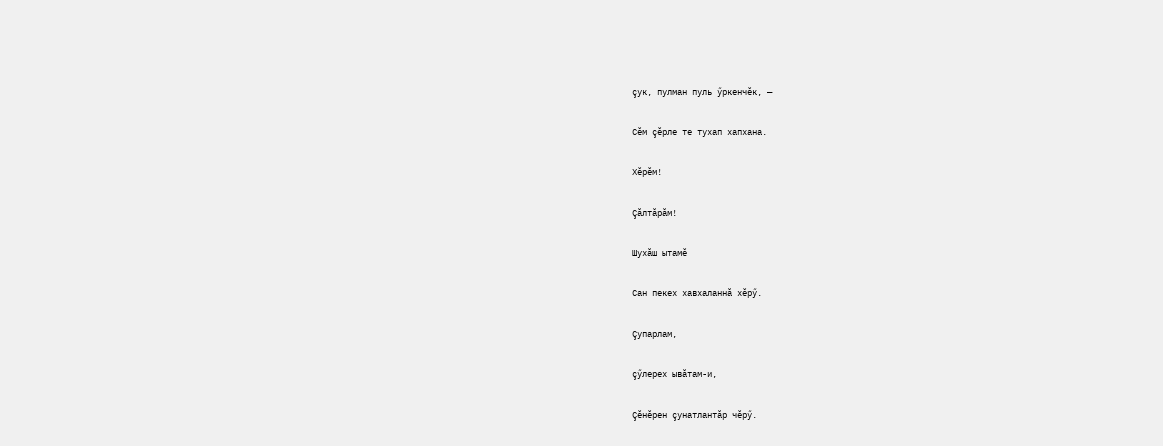çук, пулман пуль ӳркенчĕк, —

Сĕм çĕрле те тухап хапхана.

Хĕрĕм!

Çăлтăрăм!

Шухăш ытамĕ

Сан пекех хавхаланнă хĕрӳ.

Çупарлам,

çӳлерех ывăтам-и,

Çĕнĕрен çунатлантăр чĕрӳ.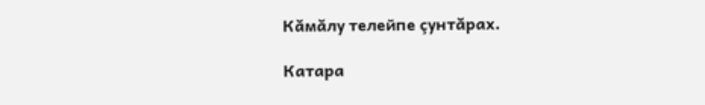Кăмăлу телейпе çунтăрах.

Катара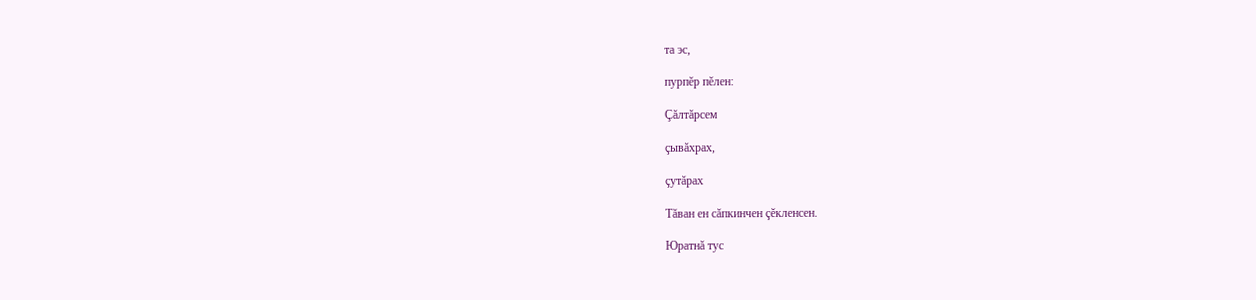та эс,

пурпĕр пĕлен:

Çăлтăрсем

çывăхрах,

çутăрах

Тăван ен сăпкинчен çĕкленсен.

Юратнă тус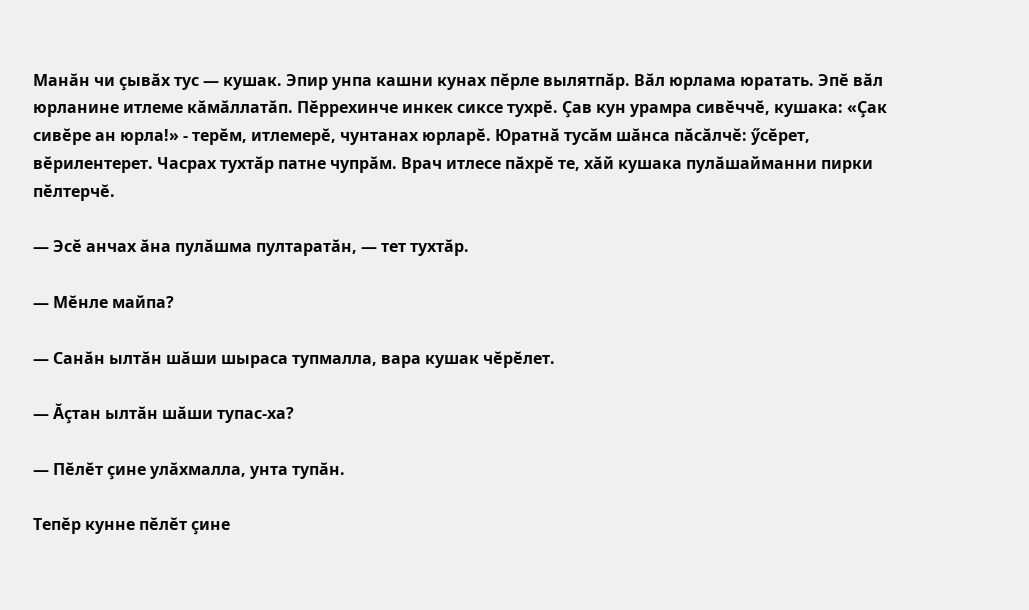Манăн чи çывăх тус — кушак. Эпир унпа кашни кунах пĕрле вылятпăр. Вăл юрлама юратать. Эпĕ вăл юрланине итлеме кăмăллатăп. Пĕррехинче инкек сиксе тухрĕ. Çав кун урамра сивĕччĕ, кушака: «Çак сивĕре ан юрла!» - терĕм, итлемерĕ, чунтанах юрларĕ. Юратнă тусăм шăнса пăсăлчĕ: ӳсĕрет, вĕрилентерет. Часрах тухтăр патне чупрăм. Врач итлесе пăхрĕ те, хăй кушака пулăшайманни пирки пĕлтерчĕ.

— Эсĕ анчах ăна пулăшма пултаратăн, — тет тухтăр.

— Мĕнле майпа?

— Санăн ылтăн шăши шыраса тупмалла, вара кушак чĕрĕлет.

— Ăçтан ылтăн шăши тупас-ха?

— Пĕлĕт çине улăхмалла, унта тупăн.

Тепĕр кунне пĕлĕт çине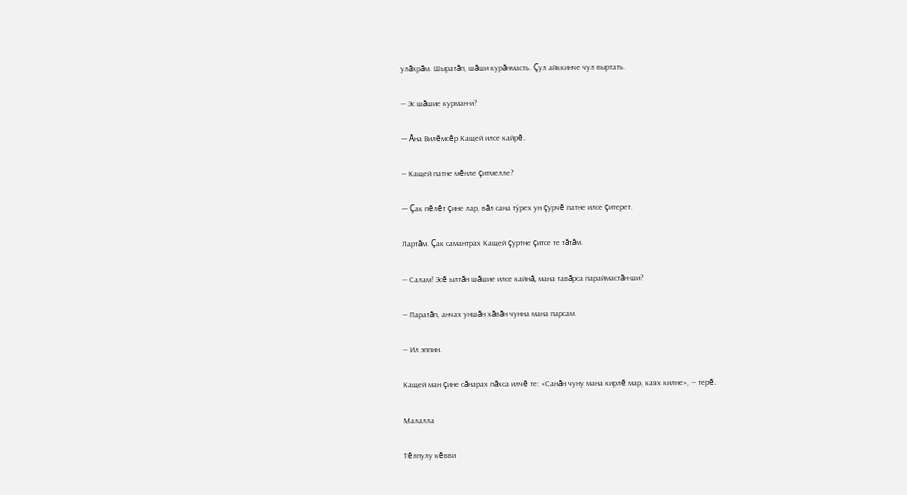улăхрăм. Шыратăп, шăши курăнмасть. Çул айккинче чул выртать.

— Эс шăшие курман-и?

— Ăна Вилĕмсĕр Кащей илсе кайрĕ.

— Кащей патне мĕнле çитмелле?

— Çак пĕлĕт çине лар, вăл сана тӳрех ун çурчĕ патне илсе çитерет.

Лартăм. Çак самантрах Кащей çуртне çитсе те тăтăм.

— Салам! Эсĕ ылтăн шăшие илсе кайнă, мана тавăрса параймастăн-ши?

— Паратăп, анчах уншăн хăвăн чунна мана парсам.

— Ил эппин.

Кащей ман çине сăнарах пăхса илчĕ те: «Санăн чуну мана кирлĕ мар, каях килне», — терĕ.

Малалла

Тĕлпулу кĕвви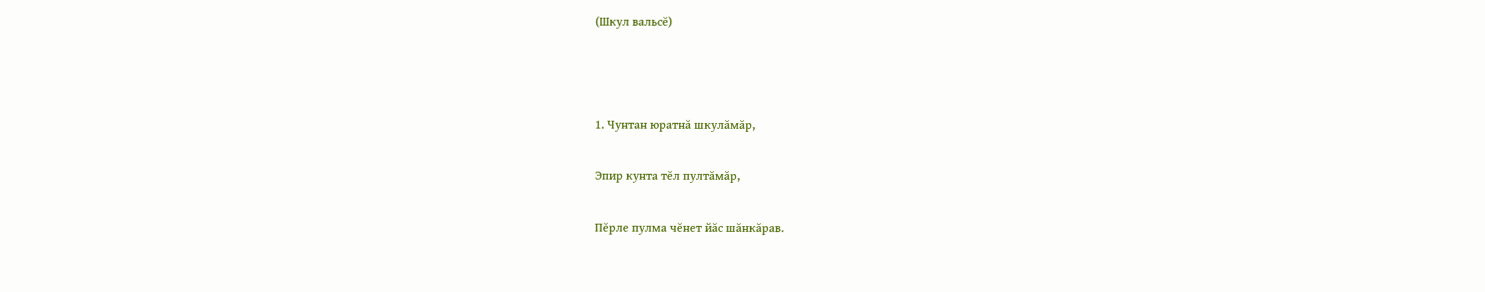(Шкул вальсĕ)



1. Чунтан юратнă шкулăмăр,

Эпир кунта тĕл пултăмăр,

Пĕрле пулма чĕнет йăс шăнкăрав.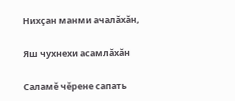Нихçан манми ачалăхăн,

Яш чухнехи асамлăхăн

Саламĕ чĕрене сапать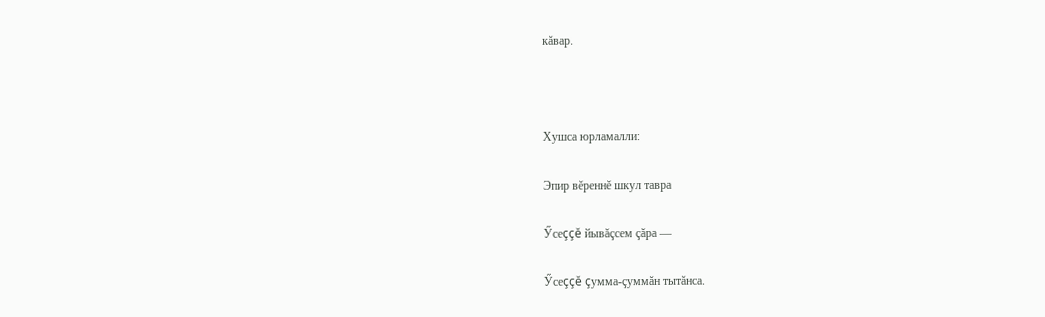кăвар.



Хушса юрламалли:

Эпир вĕреннĕ шкул тавра

Ӳсеççĕ йывăçсем çăра —

Ӳсеççĕ çумма-çуммăн тытăнса.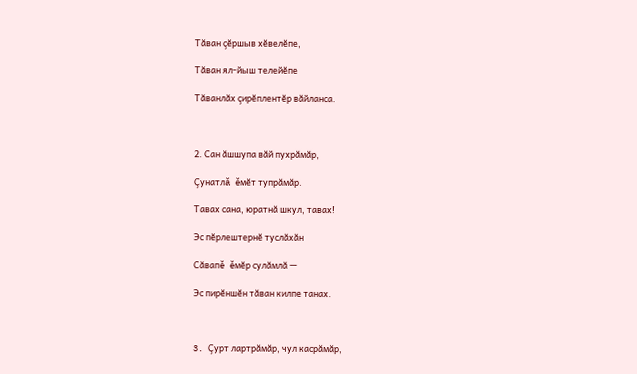Тăван çĕршыв хĕвелĕпе,

Тăван ял-йыш телейĕпе

Тăванлăх çирĕплентĕр вăйланса.



2. Сан ăшшупа вăй пухрăмăр,

Çунатлă ĕмĕт тупрăмăр.

Тавах сана, юратнă шкул, тавах!

Эс пĕрлештернĕ туслăхăн

Сăвапĕ ĕмĕр сулăмлă —

Эс пирĕншĕн тăван килпе танах.



3. Çурт лартрăмăр, чул касрăмăр,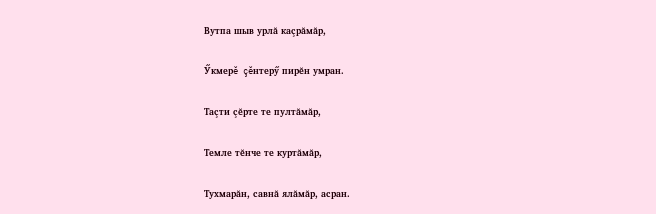Вутпа шыв урлă каçрăмăр,

Ӳкмерĕ çĕнтерӳ пирĕн умран.

Таçти çĕрте те пултăмăр,

Темле тĕнче те куртăмăр,

Тухмарăн, савнă ялăмăр, асран.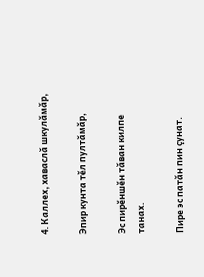4. Каллех, хаваслă шкулăмăр,

Эпир кунта тĕл пултăмăр,

Эс пирĕншĕн тăван килпе танах.

Пире эс патăн пин çунат.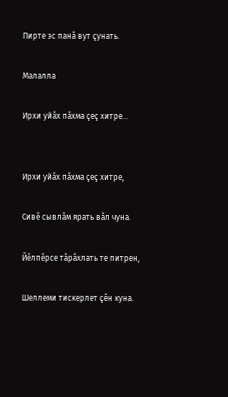Пирте эс панă вут çунать.

Малалла

Ирхи уйăх пăхма çеç хитре...


Ирхи уйăх пăхма çеç хитре,

Сивĕ сывлăм ярать вăл чуна.

Йĕлпĕрсе тăрăхлать те питрен,

Шеллеми тискерлет çĕн куна.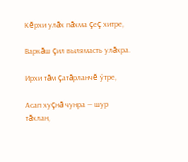Кĕрхи улăх пăхма çеç хитре,

Варкăш çил вылямасть улăхра.

Ирхи тăм çатăрланчĕ ӳтре,

Асап хуçнă чунра — шур тăхлан,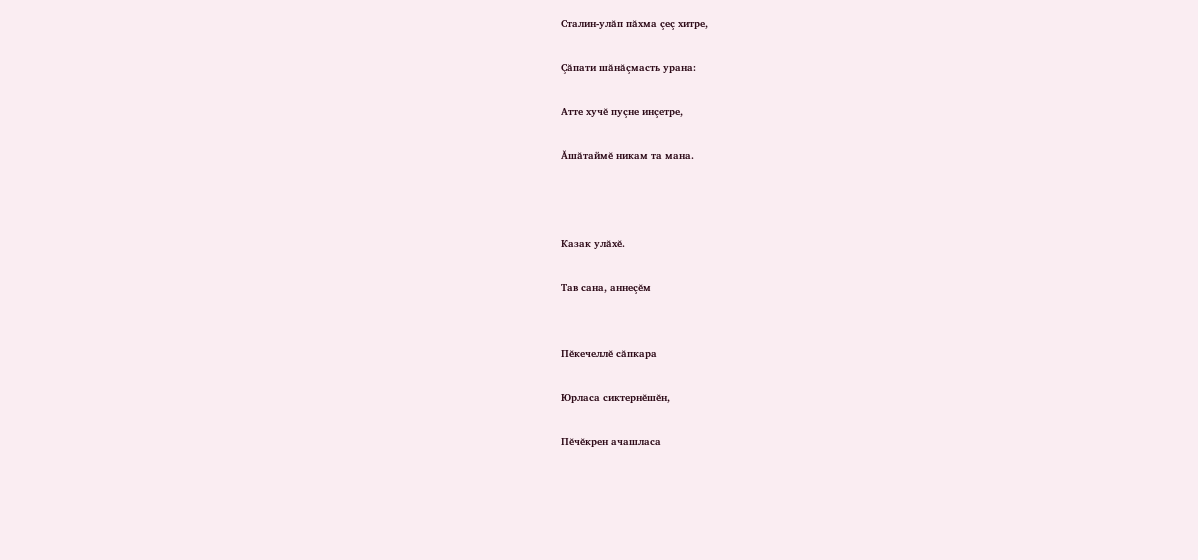Сталин-улăп пăхма çеç хитре,

Çăпати шăнăçмасть урана:

Атте хучĕ пуçне инçетре,

Ăшăтаймĕ никам та мана.



Казак улăхĕ.

Тав сана, аннеçĕм


Пĕкечеллĕ сăпкара

Юрласа сиктернĕшĕн,

Пĕчĕкрен ачашласа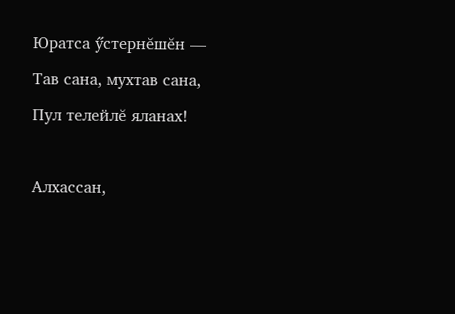Юратса ӳстернĕшĕн —

Тав сана, мухтав сана,

Пул телейлĕ яланах!



Алхассан,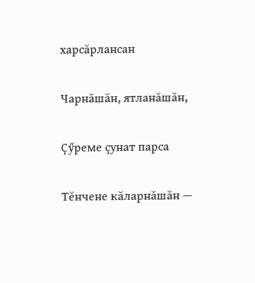харсăрлансан

Чарнăшăн, ятланăшăн,

Çӳреме çунат парса

Тĕнчене кăларнăшăн —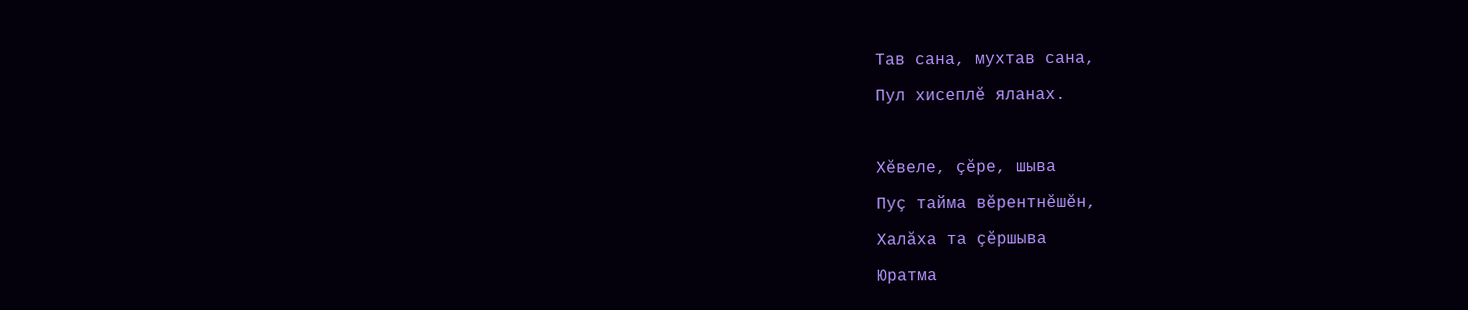Тав сана, мухтав сана,

Пул хисеплĕ яланах.



Хĕвеле, çĕре, шыва

Пуç тайма вĕрентнĕшĕн,

Халăха та çĕршыва

Юратма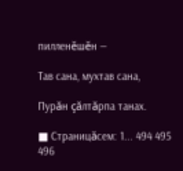пилленĕшĕн —

Тав сана, мухтав сана,

Пурăн çăлтăрпа танах.

■ Страницăсем: 1... 494 495 496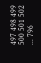497 498 499 500 501 502 ... 796